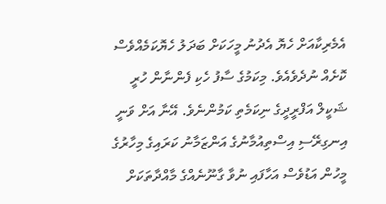އެމެރިކާއަށް ހެޔޮ އެދުނު މީހަކަށް ބަދަލު ހެޔޮކަމެއްވެސް ކޮށެއް ނުދެވެއެވެ. މިކަމުގެ ސާފު ހެކި ފެންނާން ހުރީ ޝަކީލް އަފްރީދީގެ ނިކަމެތި ކަމުންނެވެ. އޭނާ އަށް ވަނީ އިނގިރޭސި އިސްތިއުމާނުގެ އަންޒަމާނު ކަރައިގެ މިހާރުގެ މީހުން އަޑުވެސް އަހާފައި ނުވާ ގާނޫނެއްގެ މާއްދާތަކަށް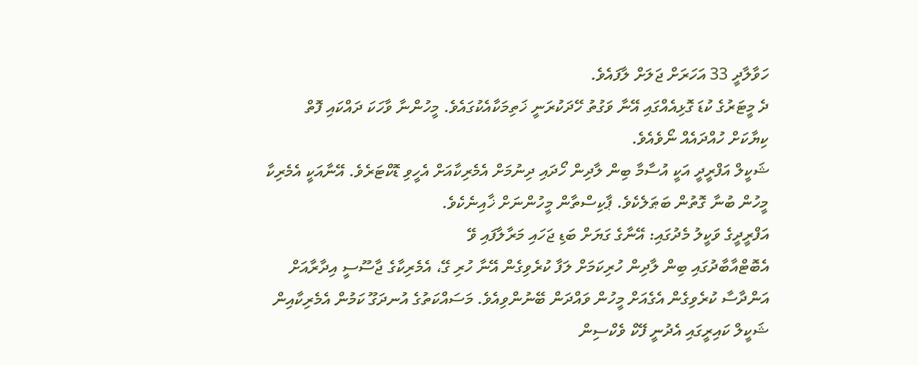ހަވާލާދީ 33 އަހަރަށް ޖަލަށް ލާފައެވެ.
ދެ މީޓަރުގެ ކުޑަ ގޮޅިއެއްގައި އޭނާ ވަގުތު ހޭދަކުރަނީ ޚަތިމަކާއެކުގައެވެ. މީހުންނާ ވާހަކަ ދައްކައި ފޮތް ކިޔާކަށް ހުއްދައެއް ނޯވެއެވެ.
ޝަކީލް އަފްރީދީ އަކީ އުސާމާ ބިން ލާދިން ހޯދައި ދިނުމަށް އެމެރިކާއަށް އެހީވި ޑޮކްޓަރެވެ. އޭނާއަކީ އެމެރިކާ މީހުން ބުނާ ގޮތުން ބަޠަލެކެވެ. ޕާކިސްތާން މީހުންނަށް ޚާއިނެކެވެ.
އަފްރީދީގެ ވަކީލު މެދުގައި: އޭނާގެ ގަޔަށް ބަޑި ޖަހައި މަރާލާފައި ވޭ
އެބޮޓްއާބާދުގައި ބިން ލާދިން ހުރިކަމަށް ލަފާ ކުރެވިގެން އޭނާ ހުރި ގޭ، އެމެރިކާގެ ޖާސޫސީ އިދާރާއަށް އަންދާސާ ކުރެވިގެން އެގެއަށް މީހުން ވައްދަން ބޭނުންވިއެވެ. މަސައްކަތުގެ އުނދަގޫ ކަމުން އެމެރިކާއިން ޝަކީލް ކައިރީގައި އެދުނީ ފޭކް ވެކްސިން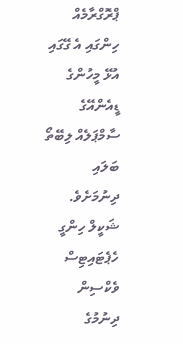ޕްރޮގްރާމެއް ހިންގައި އެ ގޭގައި އުޅޭ މީހުންގެ ޑީއެންއޭގެ ސާމްޕަލެއް ލިބޭތޯ ބަލައި ދިނުމަށެވެ. ޝަކީލް ހިންގީ ހެޕެޓައިޓިސް ވެކްސިން ދިނުމުގެ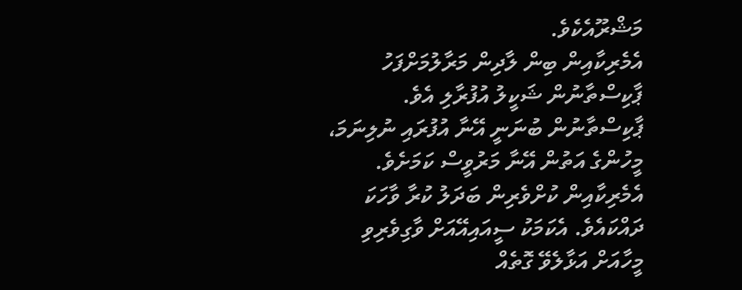މަޝްރޫއެކެވެ.
އެމެރިކާއިން ބިން ލާދިން މަރާލުމަށްފަހު ޕާކިސްތާނުން ޝަކީލު އުފުރާލި އެވެ.
ޕާކިސްތާނުން ބުނަނީ އޭނާ އުފުރައި ނުލިނަމަ، މީހުންގެ އަތުން އޭނާ މަރުވީސް ކަމަށެވެ.
އެމެރިކާއިން ކުށްވެރިން ބަދަލު ކުރާ ވާހަކަ ދައްކައެވެ. އެކަމަކު ސީއައިއޭއަށް ވާގިވެރިވި މީހާއަށް އަޅާލެވޭ ގޮތެއް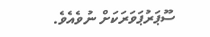ސޫޕަރުޕަވަރަކަށް ނުވެއެވެ.